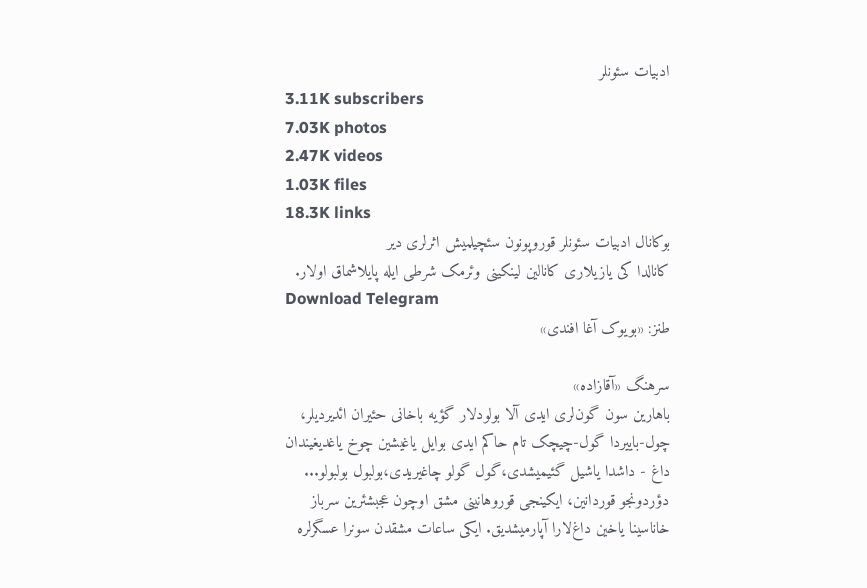ادبیات سئونلر
3.11K subscribers
7.03K photos
2.47K videos
1.03K files
18.3K links
بوکانال ادبیات سئونلر قوروپونون سئچیلمیش اثرلری دیر
کانالدا کی یازیلاری کانالین لینکینی وئرمک شرطی ایله پایلاشماق اولار.
Download Telegram
طنز: «بویوک آغا افندی»

سرهنگ «آقازاده»
باهارین سون گون‌لری ایدی آلا بولودلار گؤیه باخانی حئیران ائدیردیلر، چول-باییردا گول-چیچک تام حاکم ایدی بوایل یاغیشین چوخ یاغدیغیندان داغ - داشدا یاشیل گئیمیشدی،گول گولو چاغیریدی،بولبول بولبولو... دؤردونجو قوردانین، ایکینجی قوروهانینی مشق اوچون عجبشئرین سرباز خاناسینا یاخین داغ‌لارا آپارمیشدیق. ایکی ساعات مشقدن سونرا عسگرلره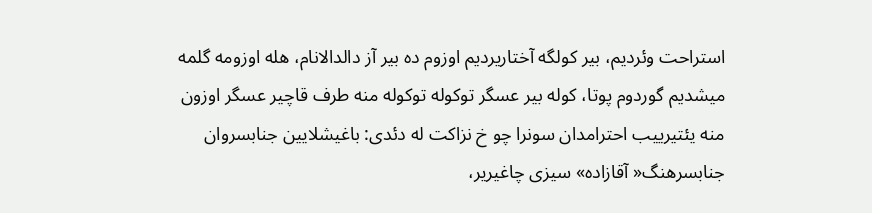استراحت وئردیم، بیر کولگه آختاریردیم اوزوم ده بیر آز دالدالانام، هله اوزومه گلمه میشدیم گوردوم پوتا، کوله بیر عسگر توکوله توکوله منه طرف قاچیر عسگر اوزون منه یئتیرییب احترامدان سونرا چو خ نزاکت له دئدی: باغیشلایین جنابسروان جنابسرهنگ« آقازاده» سیزی چاغیریر،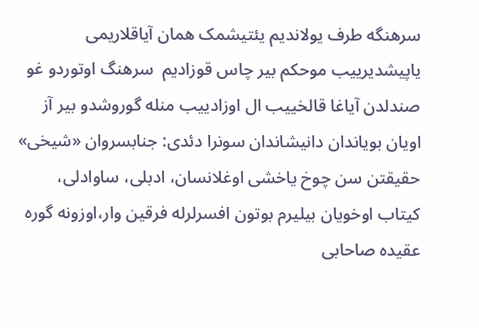سرهنگه طرف یولاندیم یئتیشمک همان آیاقلاریمی یاپیشدیرییب موحکم بیر چاس قوزادیم  سرهنگ اوتوردو غو صندلدن آیاغا قالخییب ال اوزادییب منله گوروشدو بیر آز اویان بویاندان دانیشاندان سونرا دئدی: جنابسروان «شیخی» حقیقتن سن چوخ یاخشی اوغلانسان، ادبلی، ساوادلی، کیتاب اوخویان بیلیرم بوتون افسرلرله فرقین وار،اوزونه گوره عقیده صاحابی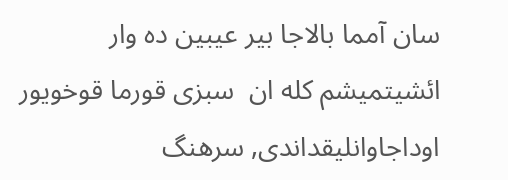سان آمما بالاجا بیر عیبین ده وار ائشیتمیشم کله ان  سبزی قورما قوخویور  اوداجاوانلیقداندی, سرهنگ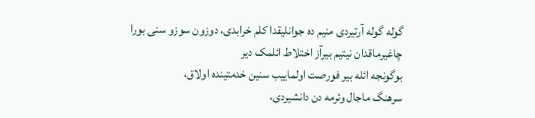گوله گوله آرتیردی منیم ده جوانلیقدا کلم خرابدی، دوزون سوزو سنی بورا چاغیرماقدان نیتیم بیرآز اختلاط ائلمک دیر
بوگونجه ائله بیر فورصت اولماییب سنین خدمتینده اولاق،
سرهنگ ماجال وئرمه دن دانشیردی،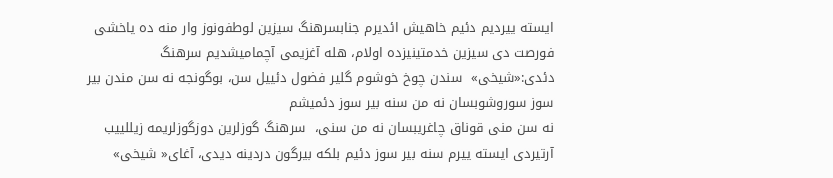ایسته ییردیم دئیم خاهیش ائدیرم جنابسرهنگ سیزین لوطفونوز وار منه ده یاخشی فورصت دی سیزین خدمتینیزده اولام، هله آغزیمی آچمامیشدیم سرهنگ دئدی:«شیخی»  سندن چوخ خوشوم گلیر فضول دئییل سن، بوگونجه نه سن مندن بیر سوز سوروشوبسان نه من سنه بیر سوز دئمیشم
نه سن منی قوناق چاغریبسان نه من سنی،  سرهنگ گوزلرین دوزگوزلریمه زیللییب آرتیردی ایسته ییرم سنه بیر سوز دئیم بلکه بیرگون دردینه دیدی، آغای« شیخی»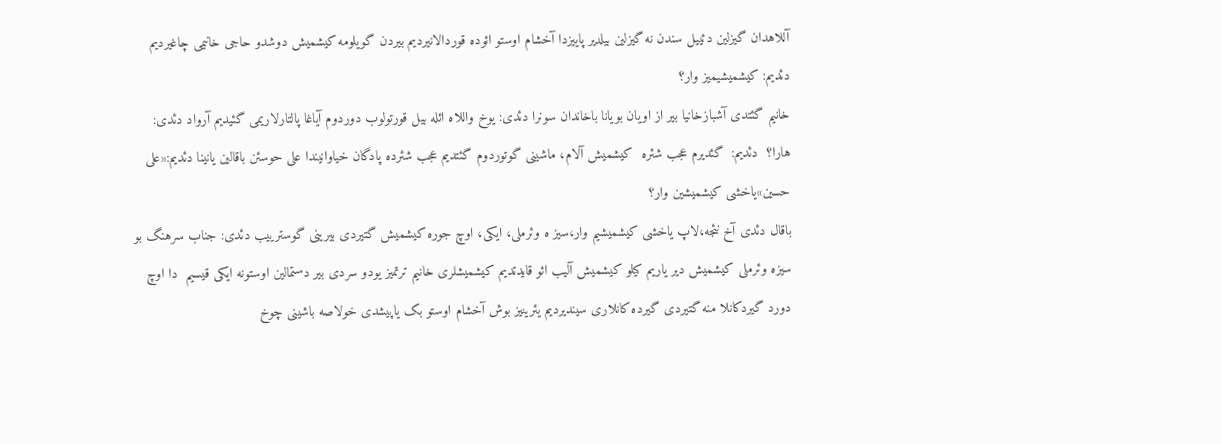آللاهدان گیزلین دئییل سندن نه گیزلین بیلدیر پاییزدا آخشام اوستو ائوده قوردالانیردیم بیردن گویلومه کیشمیش دوشدو حاجی خانیمی چاغیردیم دئدیم: کیشمیشیمیز وار؟
خانیم گئتدی آشبازخانیا بیر از اویان بویانا باخاندان سونرا دئدی: یوخ واللاه ائله بیل قورتولوب دوردوم آیاغا پالتارلاریمی گئیدیم آرواد دئدی: هارا؟  دئدیم:  گئدیرم عجب شئره  کیشمیش آلام، ماشینی گوتوردوم گئتدیم عجب شئرده پادگان خیاوانیندا علی حوسئن باقالین یانینا دئدیم:«علی حسین»یاخشی کیشمیشین وار؟
باقال دئدی آخ نئجه،لاپ یاخشی کیشمیشیم وار،سیز ه وئرملی، ایکی، اوچ جوره کیشمیش گتیردی بیرینی گوسترییب دئدی: جناب سرهنگ بو سیزه وئرملی کیشمیش دیر یاریم کیلو کیشمیش آلیب ائو قایدتدیم کیشمیشلری خانیم ترتمیز یودو سردی بیر دستمالین اوستونه ایکی قیسیم  دا اوچ دورد گیردکانلا منه گتیردی گیرده کانلاری سیندیردیم یئرینیز بوش آخشام اوستو بک یاپیشدی خولاصه باشینی چوخ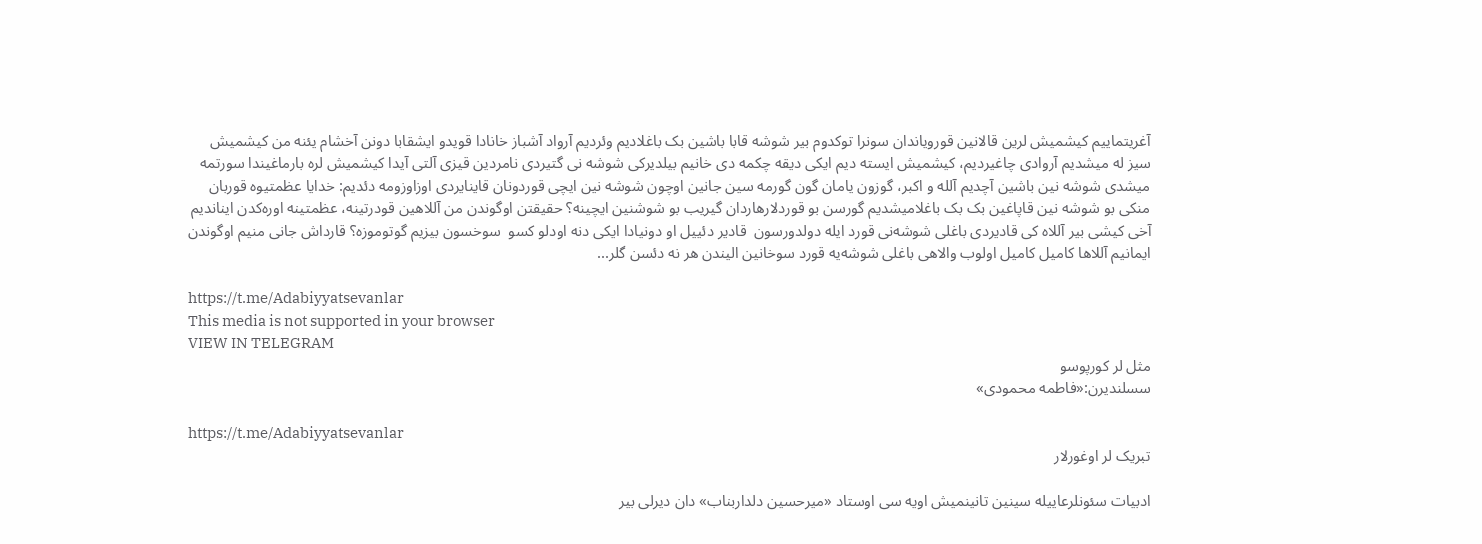آغریتماییم کیشمیش لرین قالانین قورویاندان سونرا توکدوم بیر شوشه قابا باشین بک باغلادیم وئردیم آرواد آشباز خانادا قویدو ایشقابا دونن آخشام یئنه من کیشمیش سیز له میشدیم آروادی چاغیردیم، کیشمیش ایسته دیم ایکی دیقه چکمه دی خانیم بیلدیرکی شوشه نی گتیردی نامردین قیزی آلتی آیدا کیشمیش لره بارماغیندا سورتمه میشدی شوشه نین باشین آچدیم آلله و اکبر، گوزون یامان گون گورمه سین جانین اوچون شوشه نین ایچی قوردونان قاینایردی اوزاوزومه دئدیم: خدایا عظمتیوه قوربان منکی بو شوشه نین قاپاغین بک بک باغلامیشدیم گورسن بو قوردلارهاردان گیریب بو شوشنین ایچینه؟ حقیقتن اوگوندن من آللاهین قودرتینه، عظمتینه اوره‌کدن ایناندیم آخی کیشی بیر آللاه کی قادیردی باغلی شوشه‌نی قورد ایله دولدورسون  قادیر دئییل او دونیادا ایکی دنه اودلو کسو  سوخسون بیزیم گوتوموزه؟ قارداش جانی منیم اوگوندن ایمانیم آللاها کامیل کامیل اولوب والاهی باغلی شوشه‌یه قورد سوخانین الیندن هر نه دئسن گلر...

https://t.me/Adabiyyatsevanlar
This media is not supported in your browser
VIEW IN TELEGRAM
مثل لر کورپوسو
سسلندیرن:«فاطمه محمودی»

https://t.me/Adabiyyatsevanlar
تبریک لر اوغورلار

ادبیات سئونلرعاییله سینین تانینمیش اویه سی اوستاد «میرحسین دلداربناب» دان دیرلی بیر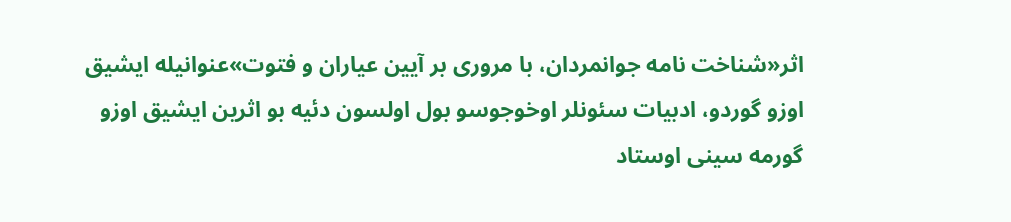اثر«شناخت نامه جوانمردان، با مروری بر آیین عیاران و فتوت»عنوانیله ایشیق اوزو گوردو، ادبیات سئونلر اوخوجوسو بول اولسون دئیه بو اثرین ایشیق اوزو گورمه سینی اوستاد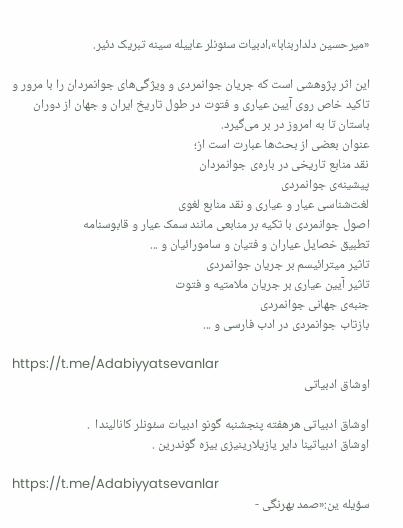«میرحسین دلداربنابا»،ادبیات سئونلر عاییله سینه تبریک دئیر.

این اثر پژوهشی است که جریان جوانمردی و ویژگی‌های جوانمردان را با مرور و تاکید خاص روی آیین عیاری و فتوت در طول تاریخ ایران و جهان از دوران باستان تا به امروز در بر می‌گیرد.
عنوان بعضی از بحث‌ها عبارت است از؛
نقد منابع تاریخی در باره‌ی جوانمردان
پیشینه‌ی جوانمردی
لغت‌شناسی عیار و عیاری و نقد منابع لغوی
اصول جوانمردی با تکیه بر منابعی مانند سمک عیار و قابوسنامه
تطبیق خصایل عیاران و فتیان و سامورائیان و ...
تاثیر میترائیسم بر جریان جوانمردی
تاثیر آیین عیاری بر جریان ملامتیه و فتوت
جنبه‌ی جهانی جوانمردی
بازتاب جوانمردی در ادب فارسی و ...

https://t.me/Adabiyyatsevanlar
اوشاق ادبیاتی

اوشاق ادبیاتی هرهفته پنجشنبه گونو ادبیات سئونلر کانالیندا  .
اوشاق ادبیاتینا دایر یازیلارینیزی بیزه گوندرین .

https://t.me/Adabiyyatsevanlar
سؤیله ین:«صمد بهرنگی -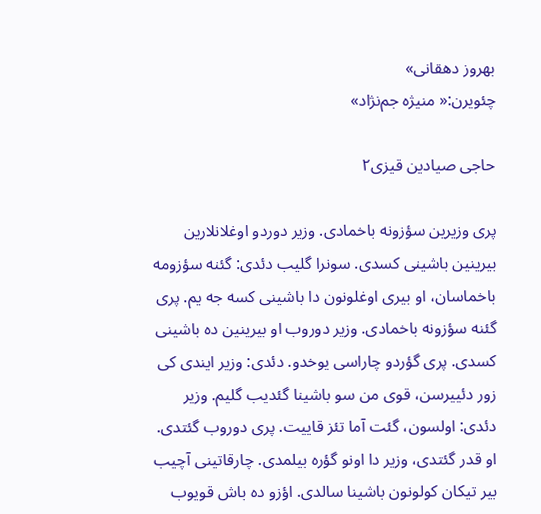بهروز دهقانی»
چئویرن:« منیژه جم‌نژاد»

حاجی صیادین قیزی۲

پری وزیرین سؤزونه باخمادی. وزیر دوردو اوغلانلارین بیرینین باشینی کسدی. سونرا گلیب دئدی: گئنه سؤزومه باخماسان، او بیری اوغلونون دا باشینی کسه جه یم. پری گئنه سؤزونه باخمادی. وزیر دوروب او بیرینین ده باشینی کسدی. پری گؤردو چاراسی یوخدو. دئدی: وزیر ایندی کی زور دئییرسن، قوی من سو باشینا گئدیب گلیم. وزیر دئدی: اولسون، گئت آما تئز قاییت. پری دوروب گئتدی. او قدر گئتدی، وزیر دا اونو گؤره بیلمدی. چارقاتینی آچیب بیر تیکان کولونون باشینا سالدی. اؤزو ده باش قویوب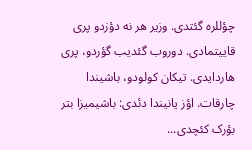چؤللره گئتدی. وزیر هر نه دؤزدو پری قاییتمادی. دوروب گئدیب گؤردو، پری هاردایدی. تیکان کولودو، باشیندا چارقات. اؤز یانیندا دئدی: باشیمیزا بتر بؤرک کئچدی...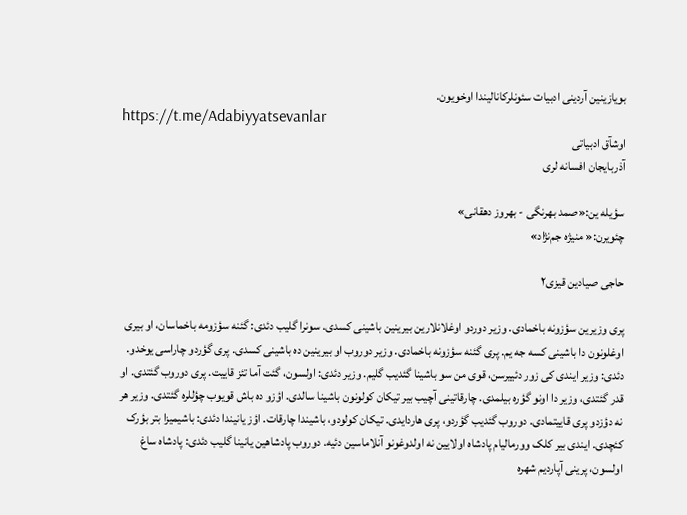بویازینین آردینی ادبیات سئونلرکانالیندا اوخویون.
https://t.me/Adabiyyatsevanlar
اوشآق ادبیاتی
آذربایجان افسانه لری

سؤیله ین:«صمد بهرنگی - بهروز دهقانی»
چئویرن:« منیژه جم‌نژاد»

حاجی صیادین قیزی۲

پری وزیرین سؤزونه باخمادی. وزیر دوردو اوغلانلارین بیرینین باشینی کسدی. سونرا گلیب دئدی: گئنه سؤزومه باخماسان، او بیری اوغلونون دا باشینی کسه جه یم. پری گئنه سؤزونه باخمادی. وزیر دوروب او بیرینین ده باشینی کسدی. پری گؤردو چاراسی یوخدو. دئدی: وزیر ایندی کی زور دئییرسن، قوی من سو باشینا گئدیب گلیم. وزیر دئدی: اولسون، گئت آما تئز قاییت. پری دوروب گئتدی. او قدر گئتدی، وزیر دا اونو گؤره بیلمدی. چارقاتینی آچیب بیر تیکان کولونون باشینا سالدی. اؤزو ده باش قویوب چؤللره گئتدی. وزیر هر نه دؤزدو پری قاییتمادی. دوروب گئدیب گؤردو، پری هاردایدی. تیکان کولودو، باشیندا چارقات. اؤز یانیندا دئدی: باشیمیزا بتر بؤرک کئچدی. ایندی بیر کلک وورمالیام پادشاه اولایین نه اولدوغونو آنلاماسین دئیه. دوروب پادشاهین یانینا گلیب دئدی: پادشاه ساغ اولسون، پرینی آپاردیم شهره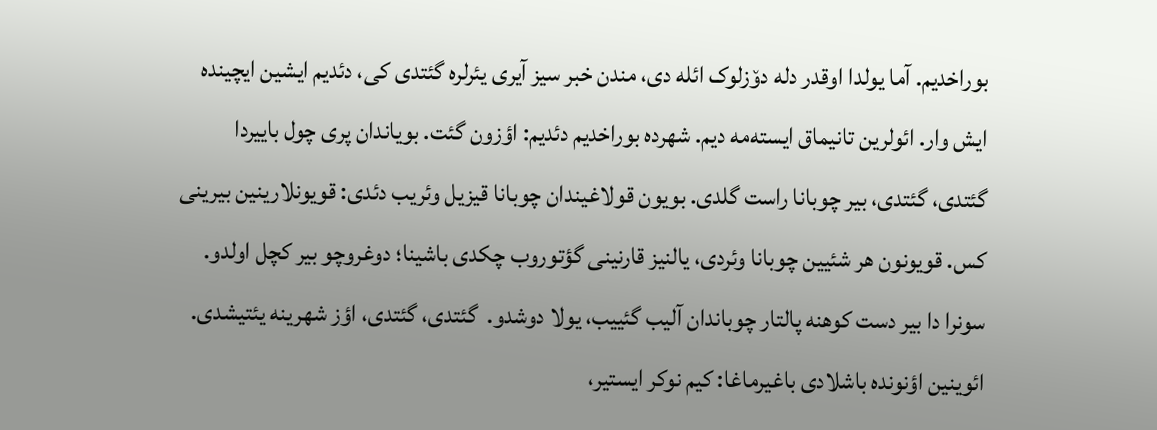بوراخدیم. آما یولدا اوقدر دله دو٘زلوک ائله دی، مندن خبر سیز آیری یئرلره گئتدی کی، دئدیم ایشین ایچینده ایش وار. ائولرین تانیماق ایسته‌مه دیم. شهرده بوراخدیم دئدیم: اؤزون گئت. بویاندان پری چول باییردا گئتدی، گئتدی، بیر چوبانا راست گلدی. بویون قولاغیندان چوبانا قیزیل وئریب دئدی: قویونلارینین بیرینی کس. قویونون هر شئیین چوبانا وئردی، یالنیز قارنینی گؤتوروب چکدی باشینا؛ دوغروچو بیر کچل اولدو. سونرا دا بیر دست کوهنه پالتار چوباندان آلیب گئییب، یولا دوشدو.  گئتدی، گئتدی، اؤز شهرینه یئتیشدی. ائوینین اؤنونده باشلادی باغیرماغا: کیم نوکر ایستیر،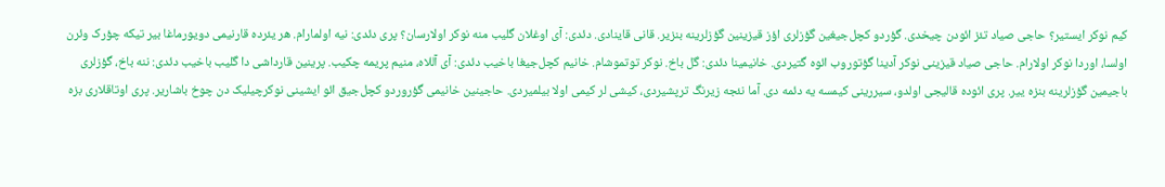کیم نوکر ایستیر؟ حاجی صیاد تئز ائودن چیخدی. گؤردو کچل‌جیغین گؤزلری اؤز قیزینین گؤزلرینه بنزیر. قانی قاینادی. دئدی: آی اوغلان گلیب منه نوکر اولارسان؟ پری دئدی: نیه اولمارام. هر یئرده قارنیمی دویورماغا بیر تیکه چؤرک وئرن اولسا، اوردا نوکر اولارام. حاجی صیاد قیزینی نوکر آدینا گؤتوروب ائوه گتیردی. خانیمینا دئدی: گل باخ. نوکر توتموشام. خانیم کچل‌جیغا باخیب دئدی: آی آللاه، منیم پریمه چکیب. پرینین قارداشی دا گلیب باخیب دئدی: ننه باخ، گؤزلری باجیمین گؤزلرینه بنزه ییر. پری ائوده قالیجی اولدو، سیررینی کیمسه یه دئمه دی. آما نئجه زیرنگ ترپشیردی، کیشی لر کیمی اولا بیلمیردی. حاجینین خانیمی گؤروردو کچل‌جیق ائو ایشینی نوکرچیلیک دن چوخ باشاریر. پری اوتاقلاری بزه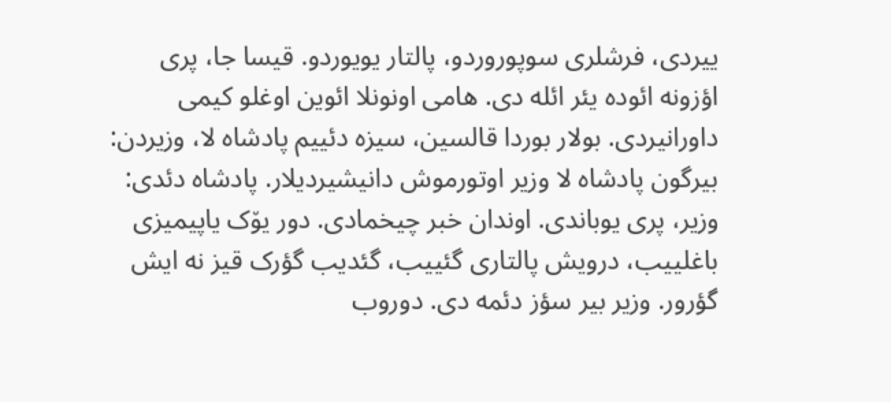ییردی، فرشلری سوپوروردو، پالتار یویوردو. قیسا جا، پری اؤزونه ائوده یئر ائله دی. هامی اونونلا ائوین اوغلو کیمی داورانیردی. بولار بوردا قالسین، سیزه دئییم پادشاه لا، وزیردن: بیرگون پادشاه لا وزیر اوتورموش دانیشیردیلار. پادشاه دئدی: وزیر، پری یوباندی. اوندان خبر چیخمادی. دور یو٘ک یاپیمیزی باغلییب، درویش پالتاری گئییب، گئدیب گؤرک قیز نه ایش گؤرور. وزیر بیر سؤز دئمه دی. دوروب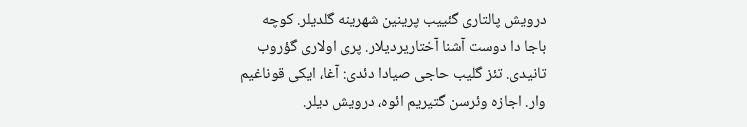درویش پالتاری گئییب پرینین شهرینه گلدیلر. کوچه باجا دا دوست آشنا آختاریردیلار. پری اولاری گؤروب تانیدی. تئز گلیب حاجی صیادا دئدی: آغا، ایکی قوناغیم وار. اجازه وئرسن گتیریم ائوه، درویش دیلر.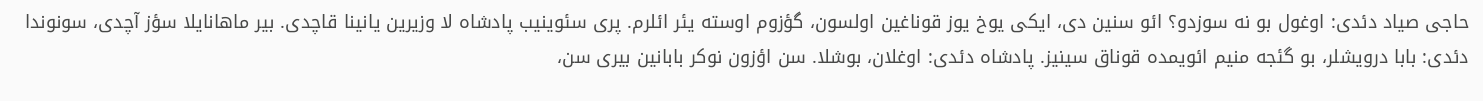حاجی صیاد دئدی: اوغول بو نه سوزدو؟ ائو سنین دی، ایکی یوخ یوز قوناغین اولسون، گؤزوم اوسته یئر ائلرم. پری سئوینیب پادشاه لا وزیرین یانینا قاچدی. بیر ماهانایلا سؤز آچدی، سونوندا دئدی: بابا درویشلر، بو گئجه منیم ائویمده قوناق سینیز. پادشاه دئدی: اوغلان، بوشلا. سن اؤزون نوکر بابانین بیری سن،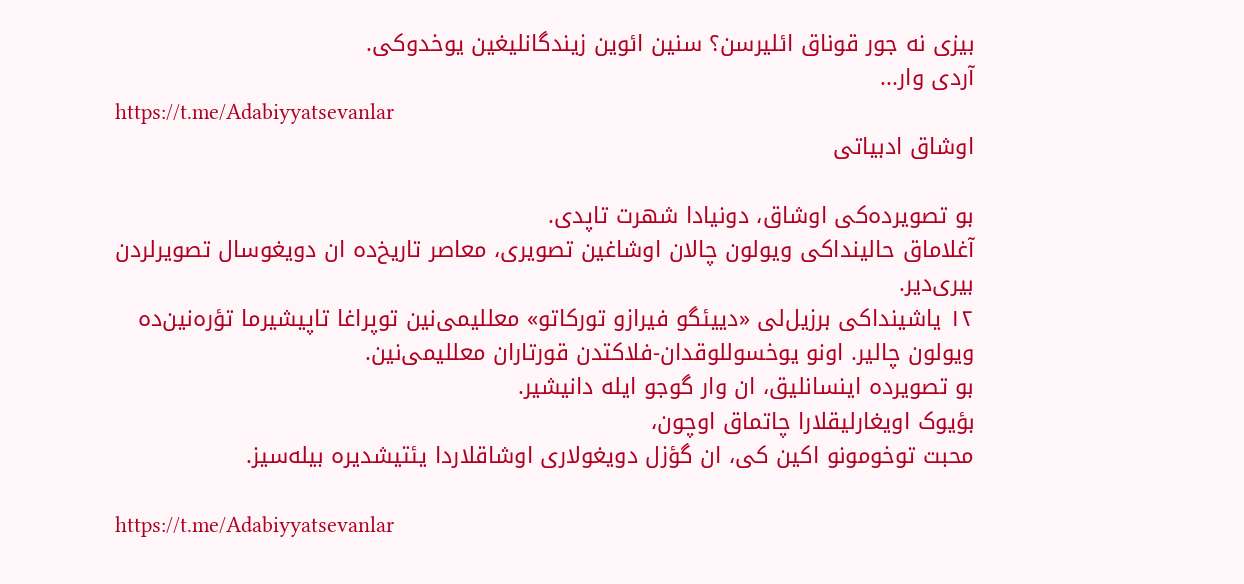بیزی نه جور قوناق ائلیرسن؟ سنین ائوین زیندگانلیغین یوخدوکی.
آردی وار...
https://t.me/Adabiyyatsevanlar
اوشاق ادبیاتی

بو تصویرده‌کی اوشاق، دونیادا شهرت تاپدی.
آغلاماق حالینداکی ویولون چالان اوشاغین تصویری، معاصر تاریخ‌ده ان دویغوسال تصویرلردن بیری‌دیر.
۱۲ یاشینداکی برزیل‌لی «دییئگو فیرازو تورکاتو» معللیمی‌نین توپراغا تاپیشیرما تؤره‌نین‌ده ویولون چالیر. اونو یوخسوللوقدان-فلاکتدن قورتاران معللیمی‌نین.
بو تصویرده اینسانلیق، ان وار گوجو ایله دانیشیر.
بؤیوک اویغارلیقلارا چاتماق اوچون،
محبت توخومونو اکین کی، ان گؤزل دویغولاری اوشاقلاردا یئتیشدیره بیله‌سیز.

https://t.me/Adabiyyatsevanlar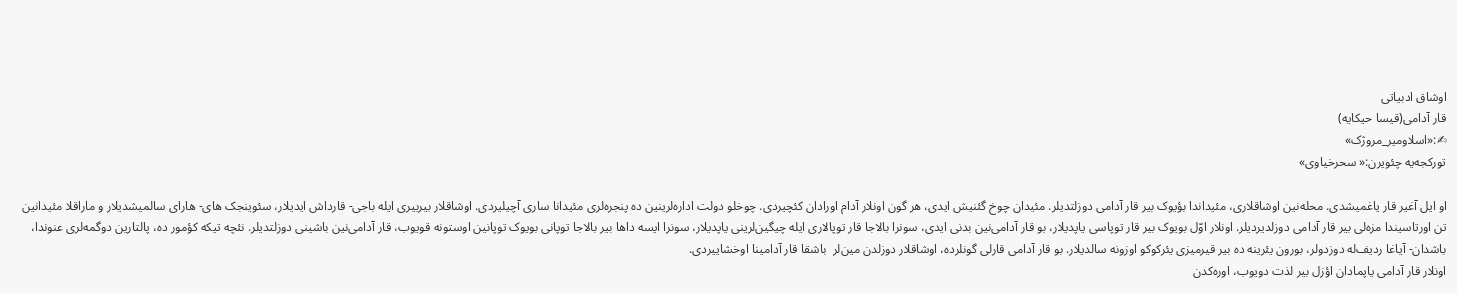اوشاق ادبیاتی
قار آدامی(قیسا حیکایه)
✍:«اسلاومیر_مروژک»
تورکجه‌یه چئویرن:« سحرخیاوی»

او ایل آغیر قار یاغمیشدی. محله‌نین اوشاقلاری، مئیداندا بؤیوک بیر قار آدامی دوزلتدیلر. مئیدان چوخ گئنیش ایدی، هر گون اونلار آدام اورادان کئچیردی. چوخلو دولت اداره‌لرینین ده پنجره‌لری مئیدانا ساری آچیلیردی. اوشاقلار بیربیری ایله باجی- قارداش ایدیلار، سئوینجک های- هارای سالمیشدیلار و ماراقلا مئیدانین تن اورتاسیندا مزه‌لی بیر قار آدامی دوزلدیردیلر. اونلار اوّل بویوک بیر قار توپاسی یاپدیلار، بو قار آدامی‌نین بدنی ایدی، سونرا بالاجا قار توپالاری ایله چیگین‌لرینی یاپدیلار، سونرا ایسه داها بیر بالاجا توپانی بویوک توپانین اوستونه قویوب، قار آدامی‌نین باشینی دوزلتدیلر. نئچه تیکه کؤمور ده، پالتارین دوگمه‌لری عنوندا، باشدان- آیاغا ردیف‌له دوزدولر، بورون یئرینه ده بیر قیرمیزی یئرکوکو اوزونه سالدیلار. بو قار آدامی قارلی گونلرده، اوشاقلار دوزلدن مین‌لر  باشقا قار آدامینا اوخشاییردی.
اونلار قار آدامی یاپمادان اؤزل بیر لذت دویوب، اوره‌کدن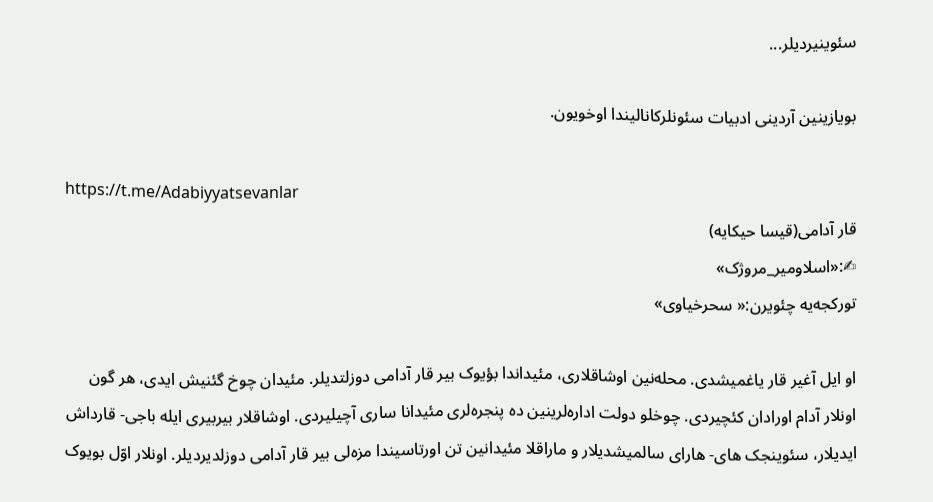سئوینیردیلر...

بویازینین آردینی ادبیات سئونلرکانالیندا اوخویون.

https://t.me/Adabiyyatsevanlar
قار آدامی(قیسا حیکایه)
✍:«اسلاومیر_مروژک»
تورکجه‌یه چئویرن:« سحرخیاوی»

او ایل آغیر قار یاغمیشدی. محله‌نین اوشاقلاری، مئیداندا بؤیوک بیر قار آدامی دوزلتدیلر. مئیدان چوخ گئنیش ایدی، هر گون اونلار آدام اورادان کئچیردی. چوخلو دولت اداره‌لرینین ده پنجره‌لری مئیدانا ساری آچیلیردی. اوشاقلار بیربیری ایله باجی- قارداش ایدیلار، سئوینجک های- هارای سالمیشدیلار و ماراقلا مئیدانین تن اورتاسیندا مزه‌لی بیر قار آدامی دوزلدیردیلر. اونلار اوّل بویوک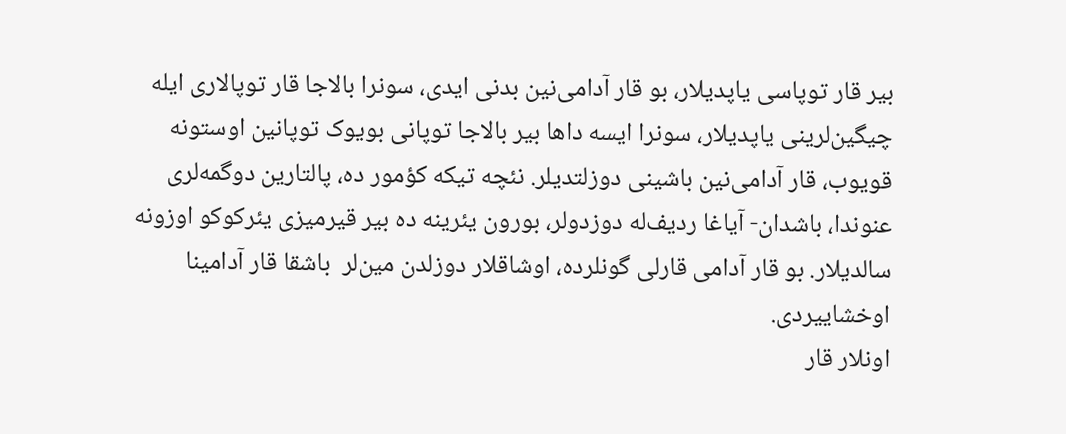بیر قار توپاسی یاپدیلار، بو قار آدامی‌نین بدنی ایدی، سونرا بالاجا قار توپالاری ایله چیگین‌لرینی یاپدیلار، سونرا ایسه داها بیر بالاجا توپانی بویوک توپانین اوستونه قویوب، قار آدامی‌نین باشینی دوزلتدیلر. نئچه تیکه کؤمور ده، پالتارین دوگمه‌لری عنوندا، باشدان- آیاغا ردیف‌له دوزدولر، بورون یئرینه ده بیر قیرمیزی یئرکوکو اوزونه سالدیلار. بو قار آدامی قارلی گونلرده، اوشاقلار دوزلدن مین‌لر  باشقا قار آدامینا اوخشاییردی.
اونلار قار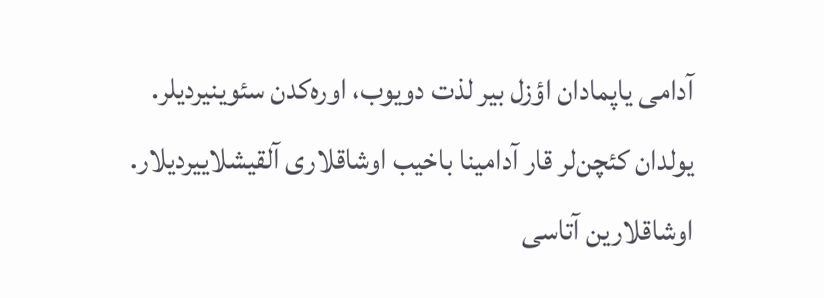آدامی یاپمادان اؤزل بیر لذت دویوب، اوره‌کدن سئوینیردیلر.
یولدان کئچن‌لر قار آدامینا باخیب اوشاقلاری آلقیشلاییردیلار.
اوشاقلارین آتاسی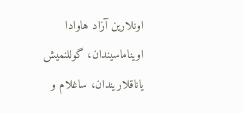اونلارین آزاد هاوادا اویناماسیندان، گوللنمیش یاناقلاریندان، ساغلام و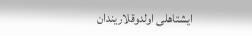ایشتاهلی اولدوقلاریندان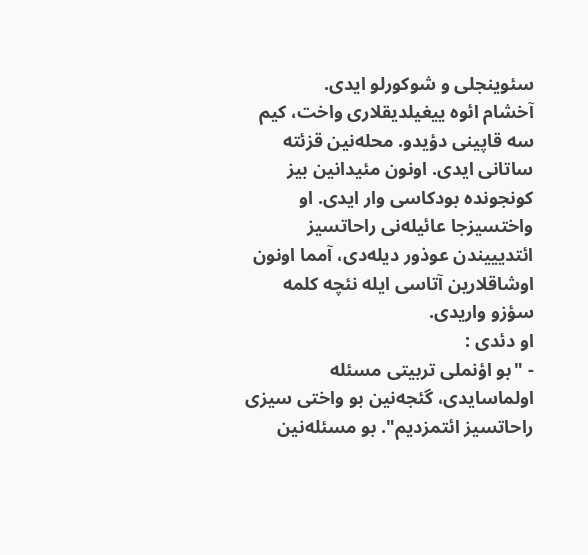سئوینجلی و شوکورلو ایدی.
آخشام ائوه ییغیلدیقلاری واخت، کیم سه قاپینی دؤیدو. محله‌نین قزئته ساتانی ایدی. اونون مئیدانین بیز کونجونده بودکاسی وار ایدی. او واختسیزجا عائیله‌‌نی راحاتسیز ائتدیییندن عوذور دیله‌دی، آمما اونون اوشاقلارین آتاسی ایله نئچه کلمه سؤزو واریدی.
او دئدی :
- "بو اؤنملی تربیتی مسئله اولماسایدی، گئجه‌نین بو واختی سیزی راحاتسیز ائتمزدیم". بو مسئله‌نین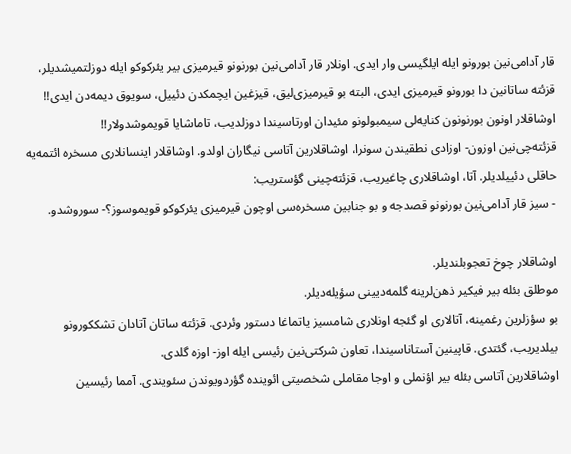قار آدامی‌نین بورونو ایله ایلگیسی وار ایدی. اونلار قار آدامی‌نین بورنونو قیرمیزی بیر یئرکوکو ایله دوزلتمیشدیلر، قزئته ساتانین دا بورونو قیرمیزی ایدی، البته بو قیرمیزی‌لیق، قیزغین ایچمکدن دئییل، سویوق دیمه‌دن ایدی!! اوشاقلار اونون بورنونون کنایه‌لی سیمبولونو مئیدان اورتاسیندا دوزلدیب، تاماشایا قویموشدولار!!
قزئته‌چی‌نین اوزون- اوزادی نطقیندن سونرا، اوشاقلارین آتاسی نیگاران اولدو. اوشاقلار اینسانلاری مسخره ائتمه‌یه حاقلی دئییلدیلر. آتا، اوشاقلاری چاغیریب، قزئته‌چینی گؤستریب:
- سیز قار آدامی‌نین بورنونو قصدجه و بو جنابین مسخره‌سی اوچون قیرمیزی یئرکوکو قویموسوز؟- سوروشدو.

اوشاقلار چوخ تعجوبلندیلر.
موطلق بئله بیر فیکیر ذهن‌لرینه گلمه‌دیینی سؤیله‌دیلر.
بو سؤزلرین رغمینه، آتالاری او گئجه اونلاری شامسیز یاتماغا دستور وئردی. قزئته ساتان آتادان تشککورونو بیلدیریب، گئتدی. قاپینین آستاناسیندا، تعاون شرکتی‌نین رئیسی ایله اوز- اوزه گلدی.
اوشاقلارین آتاسی بئله بیر اؤنملی و اوجا مقاملی شخصیتی ائوینده گؤردویوندن سئویندی. آمما رئیسین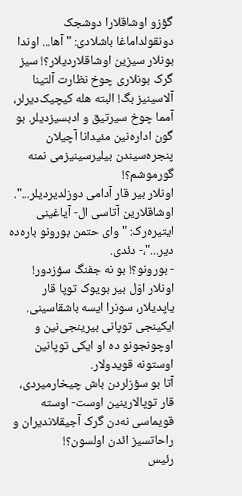گؤزو اوشاقلارا دوشجک دونقولداماغا باشلادی: " آها... اوندا بونلار سیزین اوشاقلاردیلار؟! سیز گرک بونلاری چوخ نظارت آلتینا آلاسینیز بگ! البته هله کیچیک‌دیرلر، آمما چوخ سیرتیق و ادبسیزدیلر. بو گون اداره‌نین مئیدانا آچیلان پنجره‌سیندن بیلیرسینیزمی نمنه گورموشم؟!
اونلار بیر قار آدامی دوزلدیردیلر...".
اوشاقلارین آتاسی ال- آیاغینی ایتیره‌رک: " وای حتمن بورونو باره‌ده دیر..."،- دئدی.
- بورونو؟! بو نه جفنگ سؤزدور! اونلار اوّل بیر بویوک توپا قار یاپدیلار، سونرا ایسه باشقاسینی. ایکینجی توپانی بیرینجی‌نین و اوچونجونو ده او ایکی توپانین اوستونه قویدولار.
آتا بو سؤزلردن باش چیخارمیردی، قار توپالارینین اوست- اوسته قویماسی نه‌دن گرک آجیقلاندیران و راحاتسیز ائدن اولسون؟!
رئیس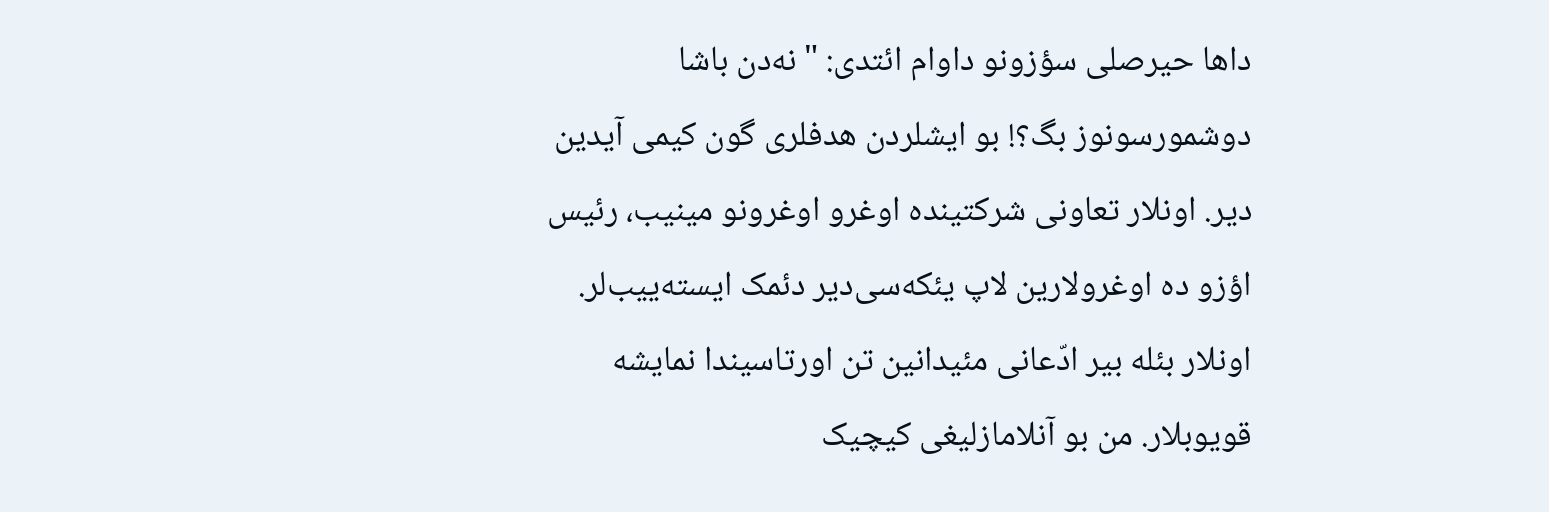داها حیرصلی سؤزونو داوام ائتدی: " نه‌دن باشا دوشمورسونوز بگ؟! بو ایشلردن هدفلری گون کیمی آیدین دیر. اونلار تعاونی شرکتینده اوغرو اوغرونو مینیب، رئیس اؤزو ده اوغرولارین لاپ یئکه‌سی‌دیر دئمک ایسته‌ییب‌لر. اونلار بئله بیر ادّعانی مئیدانین تن اورتاسیندا نمایشه قویوبلار. من بو آنلامازلیغی کیچیک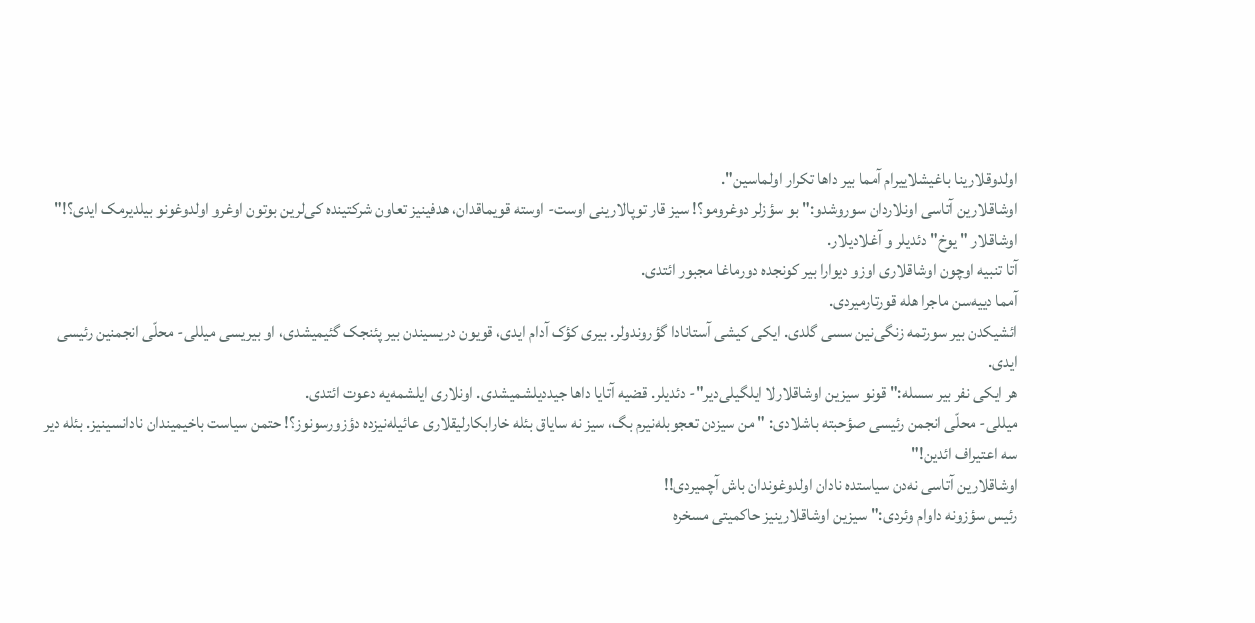اولدوقلارینا باغیشلاییرام آمما بیر داها تکرار اولماسین".
اوشاقلارین آتاسی اونلاردان سوروشدو:" بو سؤزلر دوغرومو؟! سیز قار توپالارینی اوست- اوسته قویماقدان، هدفینیز تعاون شرکتینده کی‌لرین بوتون اوغرو اولدوغونو بیلدیرمک ایدی؟!"
اوشاقلار " یوخ" دئدیلر و آغلادیلار.
آتا تنبیه اوچون اوشاقلاری اوزو دیوارا بیر کونجده دورماغا مجبور ائتدی.
آمما دییه‌سن ماجرا هله قورتارمیردی.
ائشیکدن بیر سورتمه زنگی‌نین سسی گلدی. ایکی کیشی آستانادا گؤروندولر. بیری کؤک آدام ایدی، قویون دریسیندن بیر پئنجک گئیمیشدی، او بیریسی میللی- محلّی انجمنین رئیسی ایدی.
هر ایکی نفر بیر سسله:" قونو سیزین اوشاقلارلا ایلگیلی‌دیر"- دئدیلر. قضیه آتایا داها جیددیلشمیشدی. اونلاری ایلشمه‌یه دعوت ائتدی.
میللی- محلّی انجمن رئیسی صؤحبته باشلادی: " من سیزدن تعجوبله‌نیرم بگ، سیز نه سایاق بئله خارابکارلیقلاری عائیله‌نیزده دؤزورسونوز؟! حتمن سیاست باخیمیندان نادانسینیز. بئله دیر سه اعتیراف ائدین!"
اوشاقلارین آتاسی نه‌دن سیاستده نادان اولدوغوندان باش آچمیردی!!
رئیس سؤزونه داوام وئردی:" سیزین اوشاقلارینیز حاکمیتی مسخره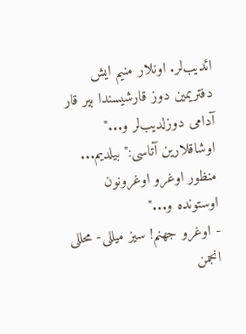ائدیب‌لر. اونلار منیم ایش دفتریمین دوز قارشیسندا بیر قار آدامی دوزلدیب‌لر و..."
اوشاقلارین آتاسی:" بیلدیم... منظور اوغرو اوغرونون اوستونده و..."
- اوغرو جهنم! سیز میللی- محللی انجمن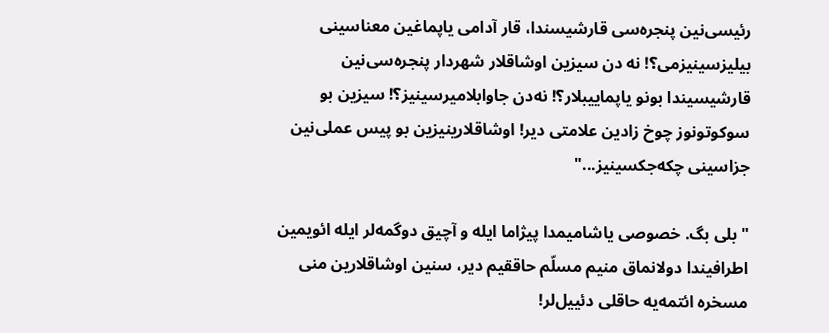رئیسی‌نین پنجره‌سی قارشیسندا، قار آدامی یاپماغین معناسینی بیلیزسینیزمی؟! نه دن سیزین اوشاقلار شهردار پنجره‌سی‌نین قارشیسیندا بونو یاپماییبلار؟! نه‌دن جاوابلامیرسینیز؟! سیزین بو سوکوتونوز چوخ زادین علامتی دیر! اوشاقلارینیزین بو پیس عملی‌نین جزاسینی چکه‌‌جکسینیز..."

" بلی بگ. خصوصی یاشامیمدا پیژاما ایله و آچیق دوگمه‌لر ایله ائویمین اطرافیندا دولانماق منیم مسلّم حاققیم دیر، سنین اوشاقلارین منی مسخره ائتمه‌یه حاقلی دئییل‌لر!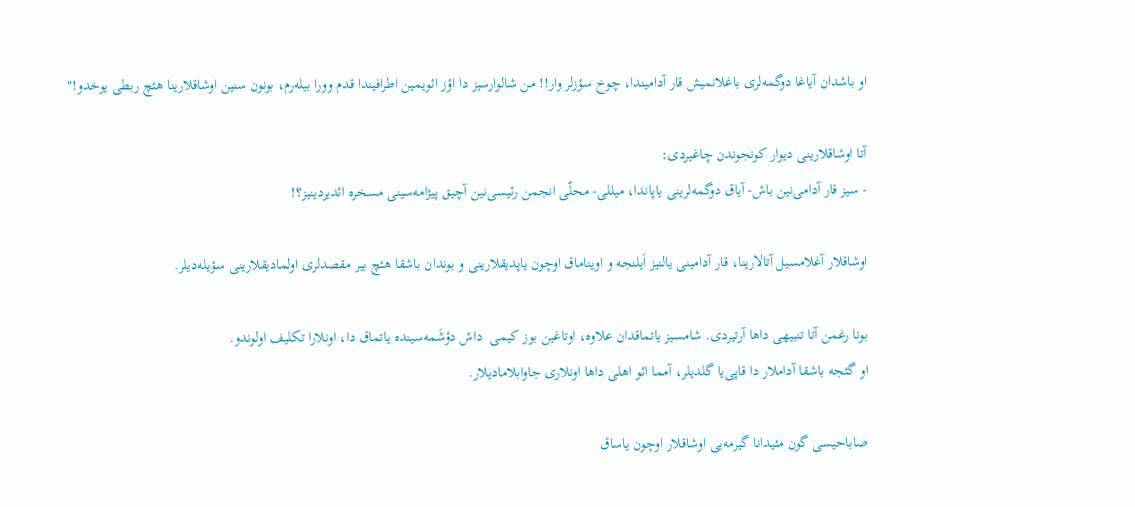او باشدان آیاغا دوگمه‌لری باغلانمیش قار آدامیندا، چوخ سؤزلر وار!! من شالوارسیز دا اؤز ائویمین اطرافیندا قدم وورا بیله‌رم، بونون سنین اوشاقلارینا هئچ ربطی یوخدو!"

آتا اوشاقلارینی دیوار کونجوندن چاغیردی:
- سیز قار آدامی‌نین باش- آیاق دوگمه‌لرینی یاپاندا، میللی- محلّی انجمن رئیسی‌نین آچیق پیژامه‌سینی مسخره ائدیردینیز؟!

اوشاقلار آغلامسیل آتالارینا، قار آدامینی یالنیز اَیلنجه و اویناماق اوچون یاپدیقلارینی و بوندان باشقا هئچ بیر مقصدلری اولمادیقلارینی سؤیله‌دیلر.

بونا رغمن آتا تنبیهی داها آرتیردی. شامسیز یاتماقدان علاوه، اوتاغین بوز کیمی  داش دؤشَمه‌سینده یاتماق دا، اونلارا تکلیف اولوندو.
او گئجه باشقا آداملار دا قاپی‌یا گلدیلر، آمما ائو اهلی داها اونلاری جاوابلامادیلار.

صاباحیسی گون مئیدانا گیرمه‌یی اوشاقلار اوچون یاساق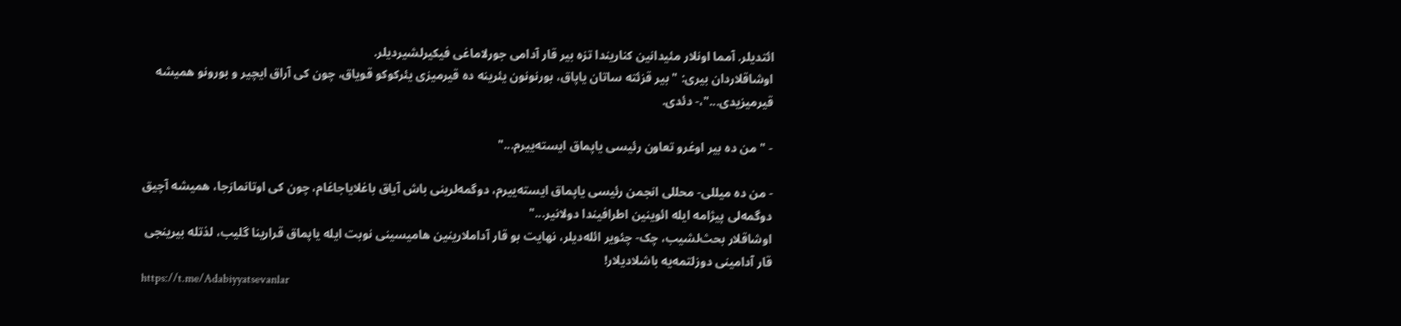ائتدیلر. آمما اونلار مئیدانین کناریندا تزه بیر قار آدامی جورلاماغی فیکیرلشیردیلر.
اوشاقلاردان بیری: " بیر قزئته ساتان یاپاق، بورنونون یئرینه ده قیرمیزی یئرکوکو قویاق، چون کی آراق ایچیر و بورونو همیشه قیرمیزیدی..."،- دئدی.

- " من ده بیر اوغرو تعاون رئیسی یاپماق ایسته‌ییرم..."

- من ده میللی- محللی انجمن رئیسی یاپماق ایسته‌ییرم، دوگمه‌لرینی باش آیاق باغلایاجاغام، چون کی اوتانمازجا، همیشه آچیق دوگمه‌لی پیژامه ایله ائوینین اطرافیندا دولانیر..."
اوشاقلار بحث‌لشیب، چک- چئویر ائله‌دیلر، نهایت بو قار آداملارینین هامیسینی نوبت ایله یاپماق قرارینا گلیب، لذتله بیرینجی قار آدامینی دوزلتمه‌یه باشلادیلار!
https://t.me/Adabiyyatsevanlar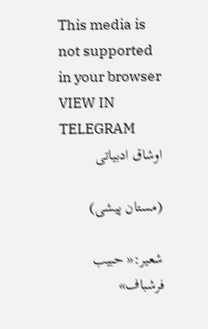This media is not supported in your browser
VIEW IN TELEGRAM
اوشاق ادبیاتی

(مستان پیشی)

شعیر:« حبیب فرشباف»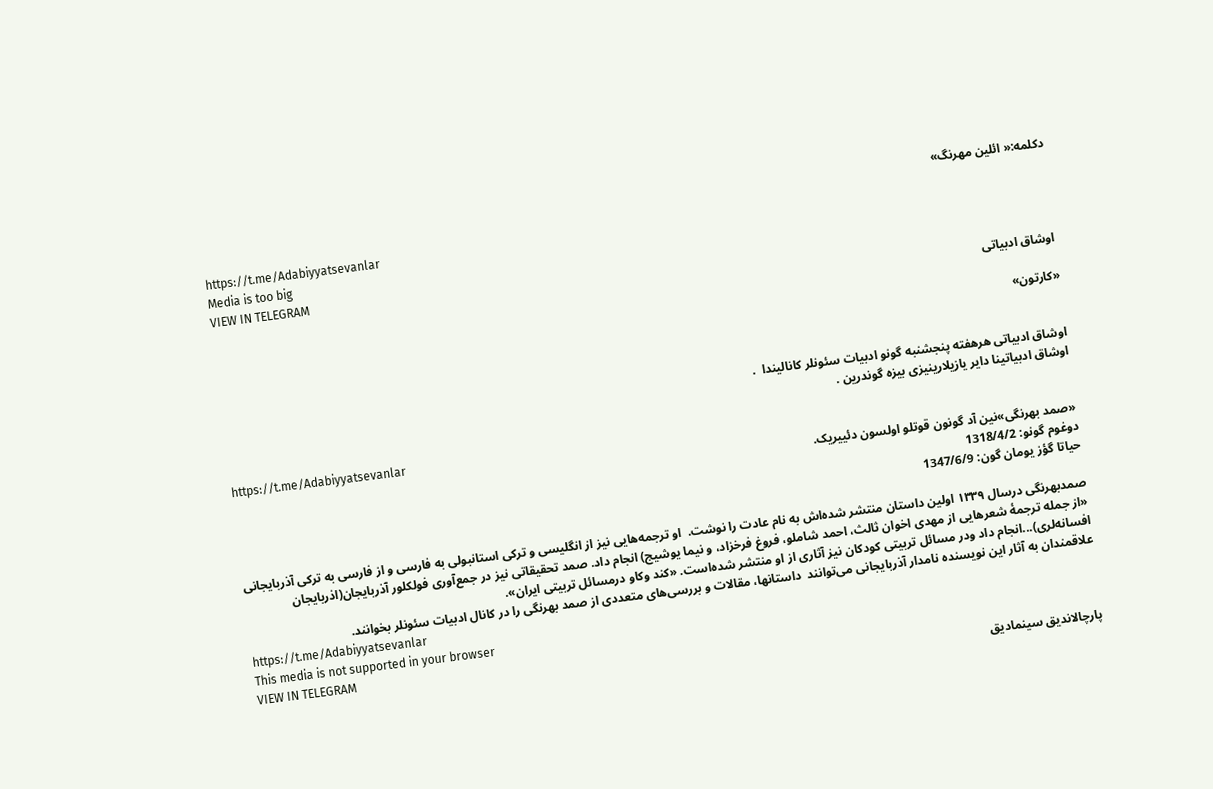دکلمه:« ائلین مهرنگ»

https://t.me/Adabiyyatsevanlar
Media is too big
VIEW IN TELEGRAM
اوشاق ادبیاتی

«کارتون»


اوشاق ادبیاتی هرهفته پنجشنبه گونو ادبیات سئونلر کانالیندا  .
اوشاق ادبیاتینا دایر یازیلارینیزی بیزه گوندرین .

https://t.me/Adabiyyatsevanlar
«صمد بهرنگی»نین آد گونون قوتلو اولسون دئییریک.
دوغوم گونو: 1318/4/2
حیاتا گؤز یومان گون: 1347/6/9

صمدبهرنگی درسال ۱۳۳۹ اولین داستان منتشر شده‌اش به نام عادت را نوشت.  او ترجمه‌هایی نیز از انگلیسی و ترکی استانبولی به فارسی و از فارسی به ترکی آذربایجانی «از جمله ترجمهٔ شعرهایی از مهدی اخوان ثالث، احمد شاملو، فروغ فرخزاد، و نیما یوشیج) انجام داد. صمد تحقیقاتی نیز در جمع‌آوری فولکلور آذربایجان(اذربایجان افسانه‌لری)...انجام داد ودر مسائل تربیتی کودکان نیز آثاری از او منتشر شده‌است. «کند وکاو درمسائل تربیتی ایران».
علاقمندان به آثار این نویسنده نامدار آذربایجانی می‌توانند  داستانها، مقالات و بررسی‌های متعددی از صمد بهرنگی را در کانال ادبیات سئونلر بخوانند.
https://t.me/Adabiyyatsevanlar
This media is not supported in your browser
VIEW IN TELEGRAM
پارچالاندیق سینمادیق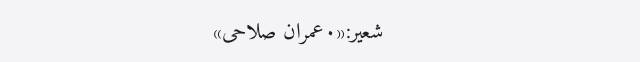شعیر:«٠عمران صلاحی»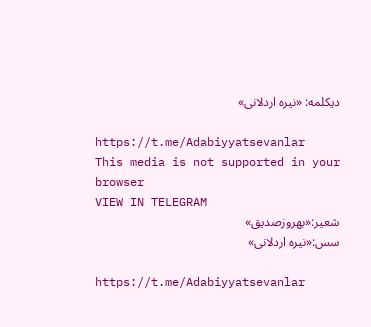دیکلمه: «نیره اردلانی»

https://t.me/Adabiyyatsevanlar
This media is not supported in your browser
VIEW IN TELEGRAM
شعیر:«بهروزصدیق»
سس:«نیره اردلانی»

https://t.me/Adabiyyatsevanlar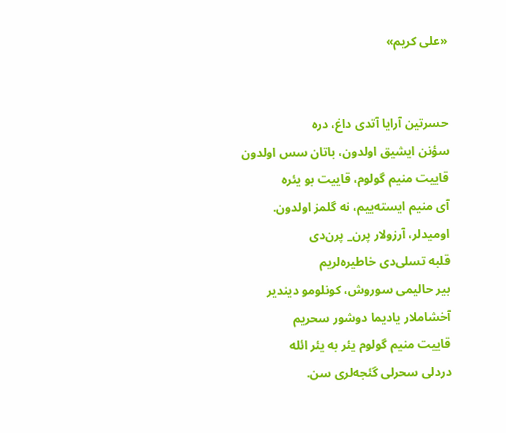«علی کریم»


حسرتین آرایا آتدی داغ، دره
سؤنن ایشیق اولدون، باتان سس اولدون
قاییت منیم گولوم، قاییت بو یئره
آی منیم ایسته‌ییم، نه گلمز اولدون.
اومیدلر، آرزولار پرن_ پرن‌دی
قلبه تسلی‌دی خاطیره‌لریم
بیر حالیمی سوروش، کونلومو دیندیر
آخشاملار یادیما دوشور سحریم
قاییت منیم گولوم یئر به یئر ائله
دردلی سحرلی گئجه‌لری سن.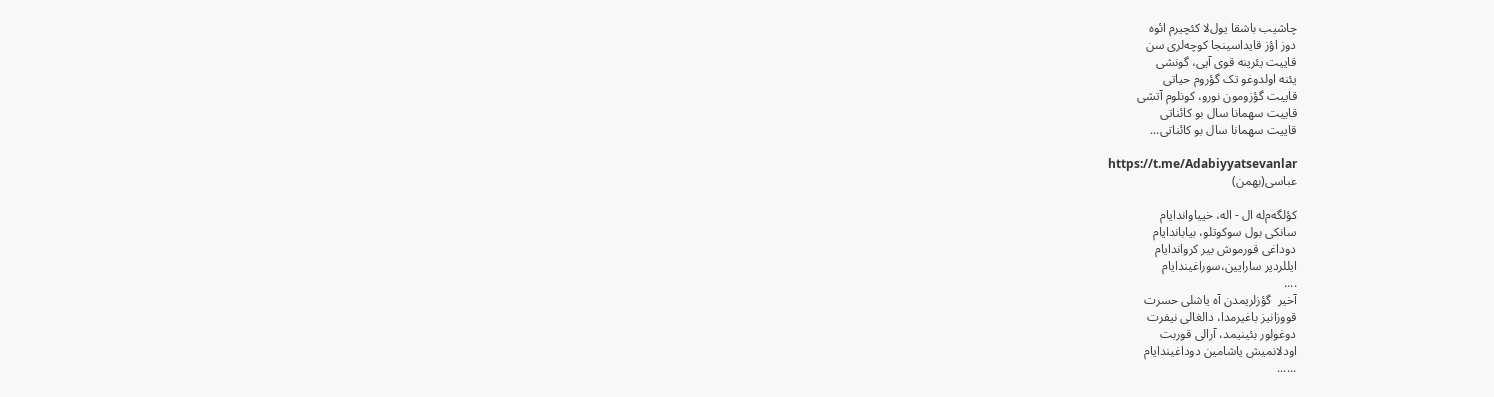چاشیب باشقا یول‌لا کئچیرم ائوه
دوز اؤز قایداسینجا کوچه‌لری سن
قاییت یئرینه قوی آیی، گونشی
یئنه اولدوغو تک گؤروم حیاتی
قاییت گؤزومون نورو، کونلوم آتشی
قاییت سهمانا سال بو کائناتی
قاییت سهمانا سال بو کائناتی...

    https://t.me/Adabiyyatsevanlar
عباسی(بهمن)

کؤلگه‌م‌له ال - اله، خییاواندایام
سانکی بول سوکوتلو، بیاباندایام
دوداغی قورموش بیر کرواندایام
ایللردیر سارایین،سوراغیندایام
....
آخیر  گؤزلریمدن آه‌ یاشلی حسرت
قووزانیز باغیرمدا، دالغالی نیفرت
دوغولور بئینیمد، آرالی قوربت
اودلانمیش یاشامین دوداغیندایام
......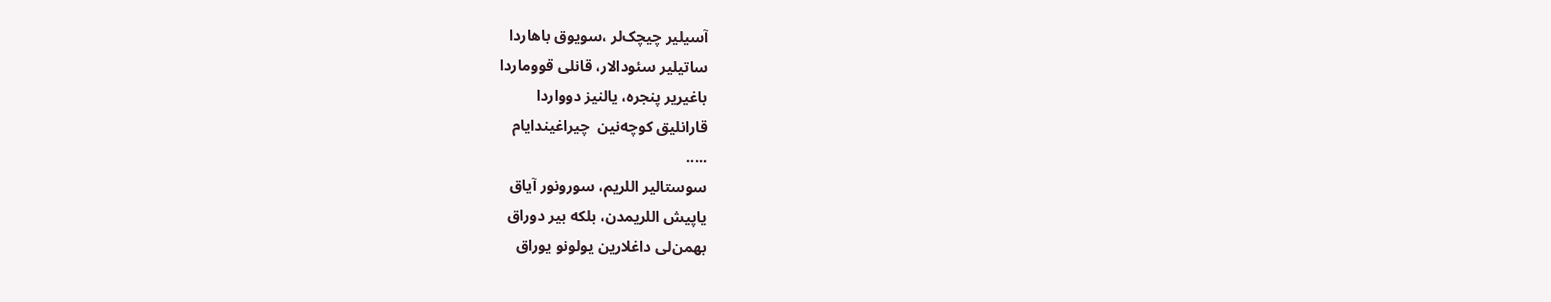آسیلیر چیچک‌لر ،سویوق باهاردا
ساتیلیر سئودالار، قانلی قووماردا
باغیریر پنجره، یالنیز دوواردا
قارانلیق کوچه‌نین  چیراغیندایام
.....
سوستالیر اللریم، سورونور آیاق
یاپیش اللریمدن، بلکه بیر دوراق
بهمن‌لی داغلارین یولونو یوراق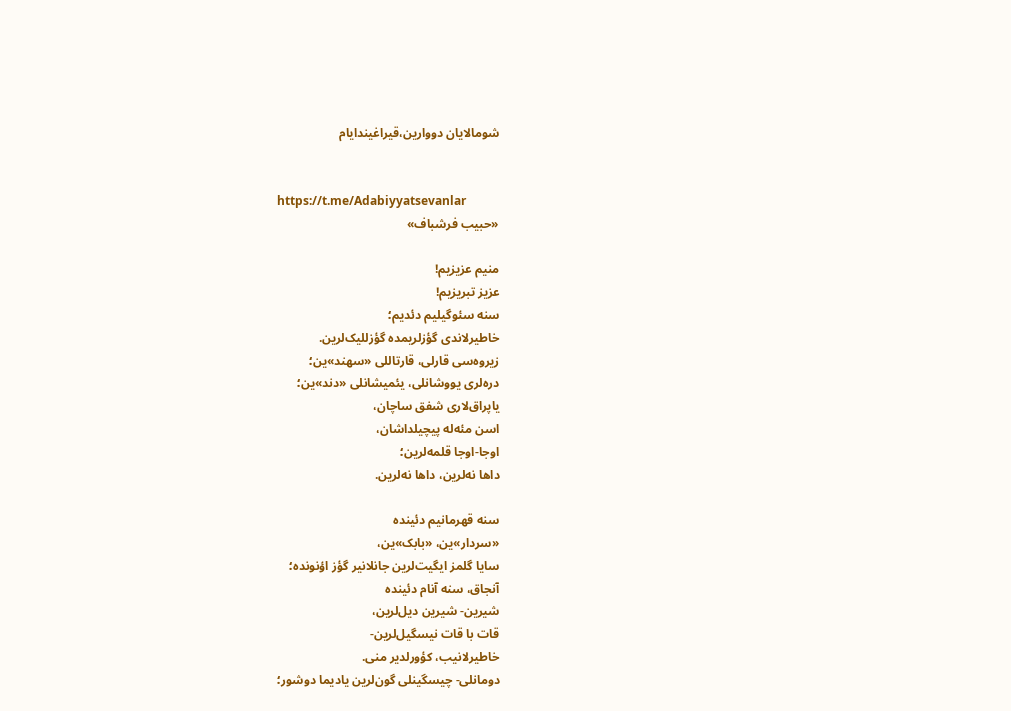شومالایان دووارین،قیراغیندایام


https://t.me/Adabiyyatsevanlar
«حبیب فرشباف»

منیم عزیزیم!
عزیز تبریزیم!
سنه سئوگیلیم دئدیم؛
خاطیرلاندی گؤزلریمده گؤزللیک‌لرین.
زیروه‌سی قارلی، قارتاللی «سهند»ین؛
دره‌لری یووشانلی، یئمیشانلی «دند»ین؛
یاپراق‌لاری شفق ساچان،
اسن مئه‌له پیچیلداشان،
اوجا-اوجا قلمه‌لرین؛
داها نه‌لرین، داها نه‌لرین.

سنه قهرمانیم دئینده
«سردار»ین، «بابک»ین،
سایا گلمز ایگیت‌لرین جانلانیر گؤز اؤنونده؛
آنجاق، سنه آنام دئینده
شیرین- شیرین دیل‌لرین،
قات با قات نیسگیل‌لرین-
خاطیرلانیب، کؤورلدیر منی.
دومانلی- چیسگینلی گون‌لرین یادیما دوشور؛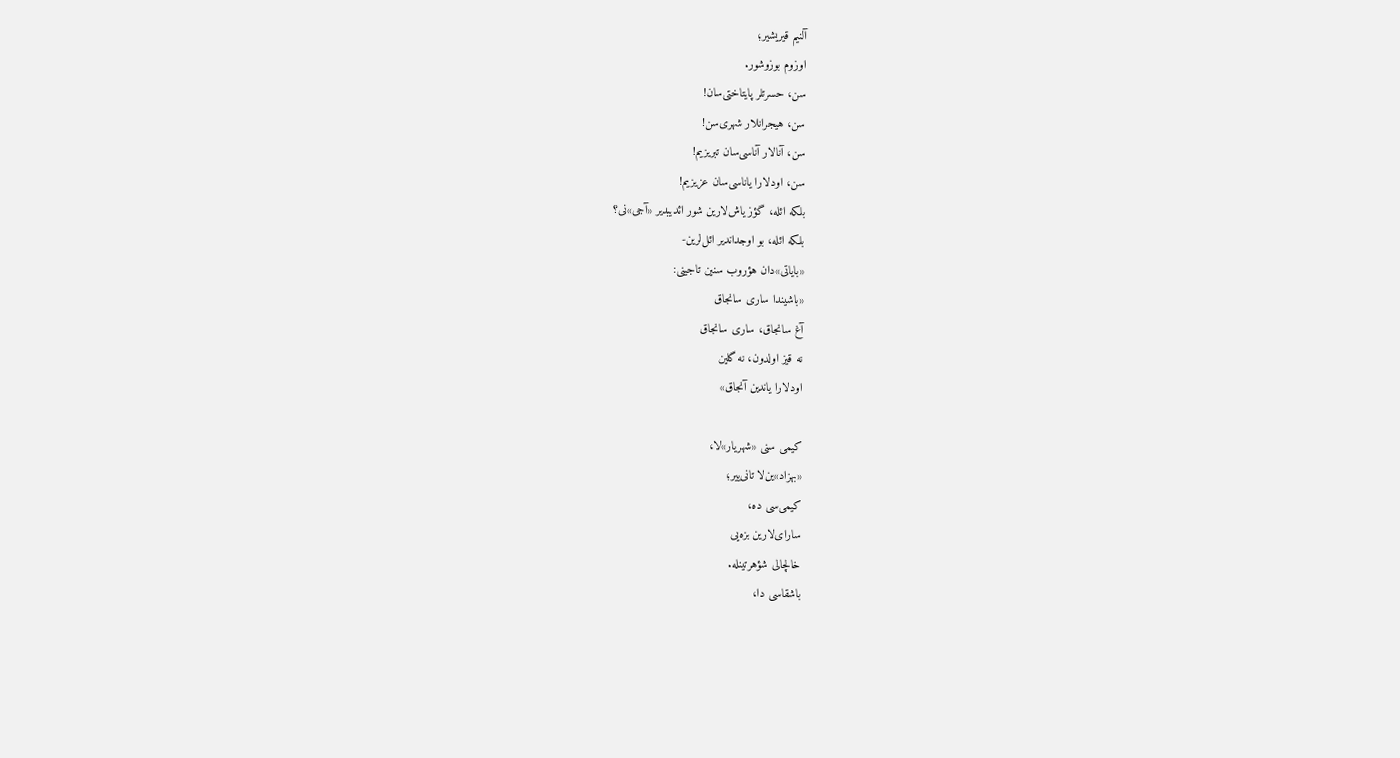آلنیم قیریشیر؛
اوزوم بوزوشور.
سن، حسرتلر پایتاختی‌سان!
سن، هیجرانلار شهری‌سن!
سن، آنالار آناسی‌سان تبریزیم!
سن، اودلارا یاناسی‌سان عزیزیم!
بلکه ائله، گؤز یاش‌لارین شور ائدیبدیر «آجی»نی؟
بلکه ائله، بو اوجداندیر ائل‌لرین-
«بایاتی»دان هؤروب سنین تاجینی:
«باشیندا ساری سانجاق
آغ سانجاق، ساری سانجاق
نه قیز اولدون، نه گلین
اودلارا یاندین آنجاق»

کیمی سنی «شهریار»لا،
«بهزاد»ین‌لا تانی‌ییر؛
کیمی‌سی ده،
سارای‌لارین بزه‌یی
خالچالی شؤهرتینله.
باشقاسی دا،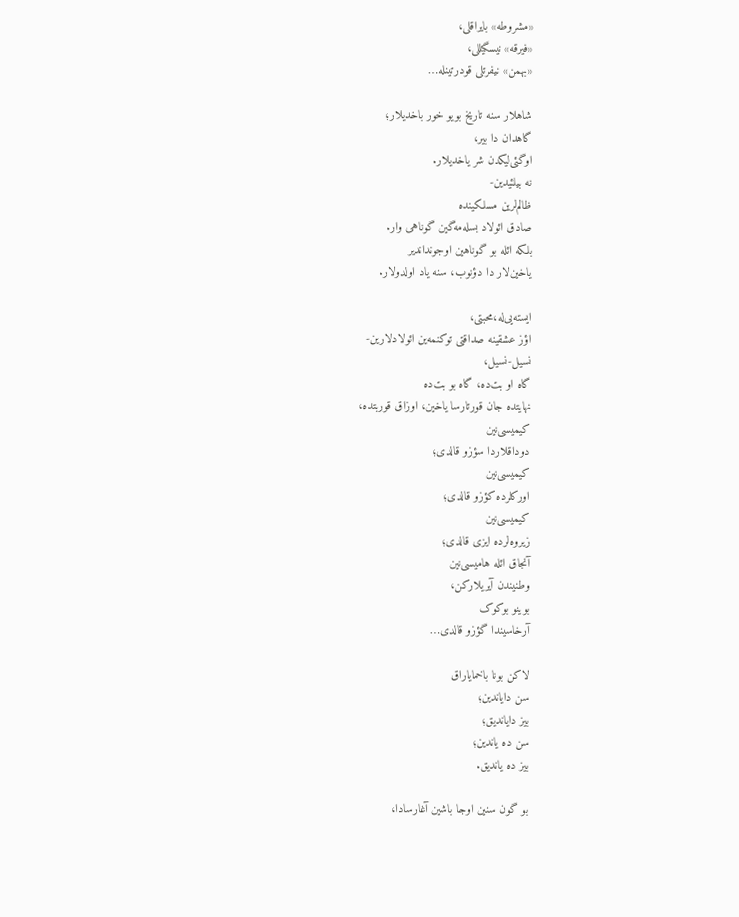«مشروطه» بایراقلی،
«فیرقه» نیسگیللی،
«بهمن» نیفرتلی قودرتینله…

شاهلار سنه تاریخ بویو خور باخدیلار؛
گاهدان دا بیر،
اوگئی‌لیکدن شر یاخدیلار.
نه بیلئیدین-
ظالم‌لرین مسلکینده
صادق ائولاد بسله‌مه‌گین گوناهی وار.
بلکه ائله بو گوناهین اوجونداندیر
یاخین‌لار دا دؤنوب، سنه یاد اولدولار.

ایسته‌یی‌له،محبتی،
اؤز عشقینه صداقتی توکنمه‌ین ائولادلارین-
نسیل-نسیل،
گاه او بت‌ده، گاه بو بت‌ده
نهایتده جان قورتارسا یاخین، اوزاق قوربتده،
کیمیسی‌نین
دوداقلاردا سؤزو قالدی؛
کیمیسی‌نین
اورکلرده کؤزو قالدی؛
کیمیسی‌نین
زیروه‌لرده ایزی قالدی؛
آنجاق ائله هامیسی‌نین
وطنیندن آیریلارکن،
بوینو بوکوک
آرخاسیندا گؤزو قالدی…

لاکن بونا باخمایاراق
سن دایاندین؛
بیز دایاندیق؛
سن ده یاندین؛
بیز ده یاندیق.

بو گون سنین اوجا باشین آغارسادا،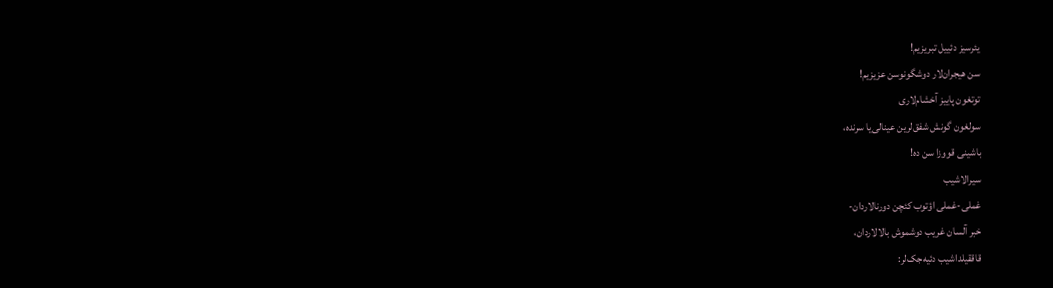یئرسیز دئییل تبریزیم!
سن هیجران‌لار دوشگونوسن عزیزیم!
توتغون پاییز آخشام‌لاری
سولغون گونش شفق‌لرین عینالی‌یا سرنده،
باشینی قووزا سن ده!
سیرالاشیب
غملی-غملی اؤتوب کئچن دورنالاردان-
خبر آلسان غریب دوشموش بالالاردان،
قاققیلداشیب دئیه‌جک‌لر: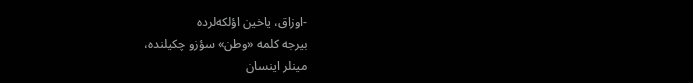-اوزاق، یاخین اؤلکه‌لرده
بیرجه کلمه «وطن» سؤزو چکیلنده،
مینلر اینسان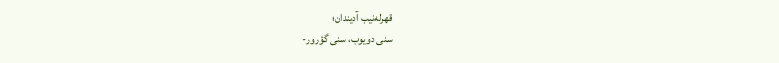قهرله‌نیب آدیندان؛
سنی دویوب، سنی گؤرور-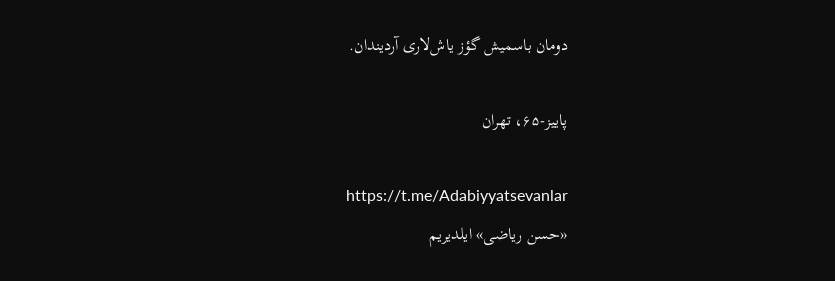دومان باسمیش گؤز یا‌ش‌لاری آردیندان.

پاییز-۶۵، تهران

https://t.me/Adabiyyatsevanlar
«حسن ریاضی» ایلدیریم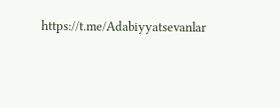https://t.me/Adabiyyatsevanlar